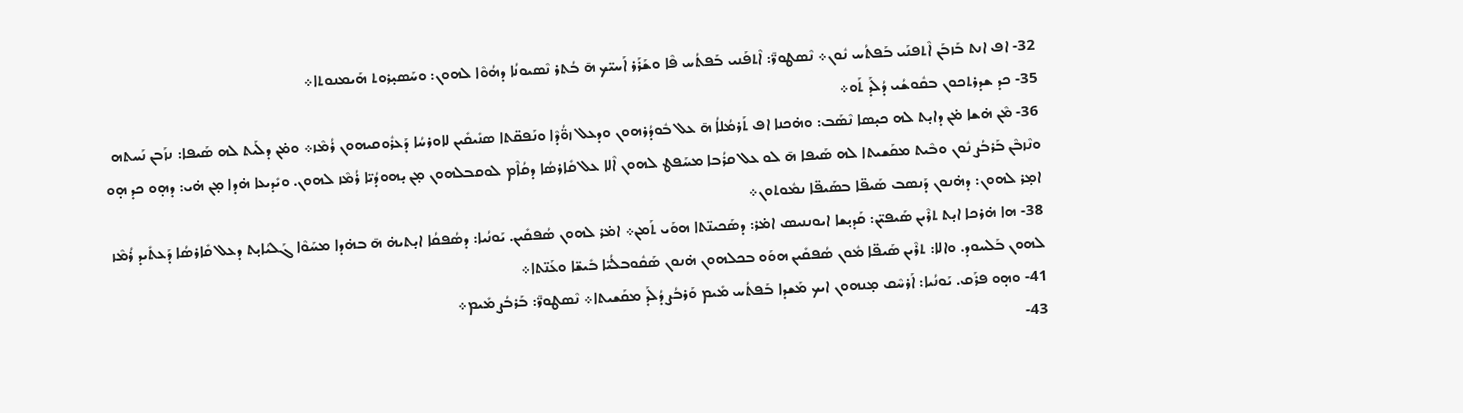32- ܐܦ ܐܢܬ ܒܰܙܒܰܢ ܐܶܬܦܢܰܝ ܒܰܦܬܳܚ ܢܽܘܢ܀ ܢܶܣܛܘܪ̈̄: ܐܶܬܦܰܢܝ ܒܰܦܬܳܚ ܦܶܐ ܘܫܰܪܰܪ ܐܰܚܝ̈ܟ ܗ̄ ܒܳܬܪ ܢܶܣܝܘܢܳܐ ܕܗܳܘܶܐ ܠܗܘܢ: ܘܚܰܣܝ̣ܪܘܬ ܗܰܝܡܢܘܬܐ܀
35- ܟܕ ܫܕܪܬܟܘܢ ܒܩܽܘܫܳܝ ܕܳܠܰܕ ܬܰܘ܀
36- ܡܶܢ ܗ̇ܫܐ ܡ̇ܢ ܕܐܝ̣ܬ ܠܗ ܟܝ̣ܣܐ ܢܶܣܰܒ: ܘܗ̇ܟܢܐ ܐܦ ܬܰܪܡܳܠܐܳ ܗ̄ ܥܠ ܒܽܘܕܳܪܗܘܢ ܘܕܥܠ ܙܘ̈ܳܕܶܐ ܘܢܰܦܩ̈ܬܐ ܣܢܺܝܩܺܝܢ ܠܐܘܪܚܳܐ ܕܰܥܪܽܘܩܝܗܘܢ ܪܳܡܶܙ܀ ܘܡ̇ܢ ܕܠܰܝܬ ܠܗ ܣܰܝܦܐ: ܢܙܰܒܢ ܢܰܚܬܗ ܘܢܶܙܒܶܢ ܒܰܪܒܳܨ ܢܽܘܢ ܘܒܶܝܬ ܡܩܰܫܝܬܐ ܠܗ ܣܰܝܦܐ ܗ̄ ܠܘ ܥܠ ܩܪܳܒܐ ܡܚܰܦܛ ܠܗܘܢ ܐܶܠܐ ܥܠ ܩܺܐܪܣܳܐ ܕܩܳܐܶܡ ܠܘܩܒܠܗܘܢ ܡ̣ܢ ܝ̣ܗܘܕܳܝ̈ܐ ܪܳܡܶܙ ܠܗܘܢ. ܘܝܺܕܝܥܐ ܗ̇ܕܐ ܡ̣ܢ ܗ̇ܝ: ܕܗ̣ܘ ܟܕ ܗ̣ܘ ܐܡ̣ܪ ܠܗܘܢ: ܕܗ̇ܢܘܢ ܕܰܢܣܒ ܣܰܝܦ̈ܐ ܒܣܰܝܦ̈ܐ ܢܡܽܘܬܘܢ܀
38- ܗܐ ܗ̇ܪܟܐ ܐܝ̣ܬ ܬܪܶܝܢ ܣܰܝܦܝ̈ܢ: ܩܰܕܝ̣ܫܐ ܐܝܘܢܢܝܣ ܐܡ̇ܪ: ܕܣܰܟܝܢ̈ܬܐ ܗܘܰܝ ܬܰܡܢ܀ ܐܡ̇ܪ ܠܗܘܢ ܣܳܦܩܺܝܢ. ܝܰܘܢܳܝܐ: ܕܣܳܦܩܳܐ ܐܝ̣ܬܝܗ̇ ܗ̄ ܒܗ̇ܕܐ ܡܚܰܘܶܐ ܓܰܠܝܳܐܝ̣ܬ ܕܥܠ ܩܺܐܪܣܳܐ ܕܰܥܬܺܝܕ ܪܳܡܶܙ ܠܗܘܢ ܒܰܠܚܘܕ. ܘܐܠܐ: ܬܪܶܝܢ ܣܰܝܦ̈ܐ ܡܽܘܢ ܣܳܦܩܺܝܢ ܗܘܰܘ ܒܟܠܗܘܢ ܗ̇ܢܘܢ ܣܰܩܽܘܒܠܳܝ̈ܐ ܒܺܝܫ̈ܐ ܘܥܰܢ̈ܬܐ܀
41- ܘܗ̣ܘ ܦܪܰܩ. ܝܰܘܢܳܝܐ: ܐܰܪܚܶܩ ܡ̣ܢܗܘܢ ܐܝܟ ܡܰܫܕܐ ܒܰܦܬܳܚ ܡܺܝܡ ܘܰܪܒܳܨ ܕܳܠܰܕ ܡܩܰܫܝܬܐ܀ ܢܶܣܛܘܪ̈̄: ܒܰܪܒܳܨ ܡܺܝܡ܀
43-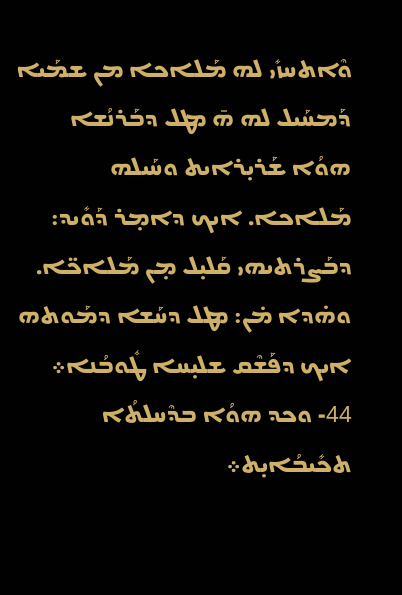ܘܶܐܬܚܙܺܝ ܠܗ ܡܰܠܐܟܐ ܡܢ ܫܡܰܝܐ ܕܰܡܚܰܝܠ ܠܗ ܗ̄ ܡܛܠ ܕܒܰܪܢܳܫܐ ܗܘܳܐ ܫܰܪܝ̣ܪܐܝܬ ܘܚܰܝܠܗ ܡܰܠܐܟܐ. ܐܝܟ ܕܐܡ̣ܪ ܕܰܘܺܝܕ: ܕܒܰܨܪܬܝܗܝ ܩܰܠܝ̣ܠ ܡ̣ܢ ܡܰܠܐܟ̈ܐ. ܘܗ̇ܕܐ ܡ̇ܢ: ܡܛܠ ܕܚܰܫܐ ܕܡܰܘܬܗ ܐܝܟ ܕܦܰܫܶܩ ܫܠܝ̣ܚܐ ܛܽܘܒܳܢܐ܀
44- ܘܟܕ ܗܘܳܐ ܒܕܶܚܠܬܳܐ ܬܟܺܝܒܳܐܝ̣ܬ܀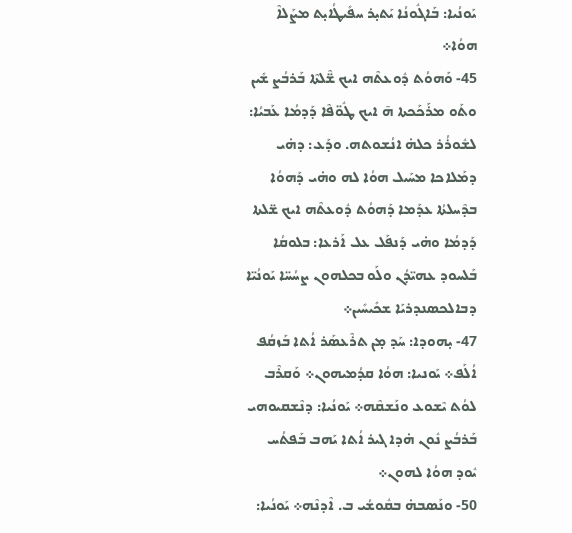ܝܰܘܢܳܝܐ: ܒܰܐܓܽܘܢܳܐ ܝܰܬܝ̣ܪ ܚܦܺܝܛܳܐܝ̣ܬ ܡܨܰܠܐܶ ܗܘܳܐ܀
45- ܘܰܗܘܳܬ ܕܽܘܥܬܶܗ ܐܝܟ ܫ̈ܶܠܬܶܐ ܒܰܪܒܳܨ ܫܺܝܢ ܘܬܰܘ ܡܪܰܟܰܟܬܐ ܗ̄ ܐܝܟ ܛܽܘ̈ܦܶܐ ܕܰܕܡܳܐ ܥܰܒܝܳܐ: ܠܫܽܘܪܳܪ ܟܠܗ̇ ܐܢܳܫܘܬܗ. ܘܕܰܥ: ܕܗ̇ܝ ܕܡܰܠܐܟܐ ܡܚܰܝܠ ܗܘܳܐ ܠܗ ܘܗ̇ܝ ܕܰܗܘܳܐ ܒܕܶܚܠܬܳܐ ܥܕܰܡܐ ܕܰܗܘܳܬ ܕܽܘܥܬܶܗ ܐܝܟ ܫ̈ܠܬܐ ܕܰܕܡܳܐ ܘܗ̇ܝ ܕܰܢܦܰܠ ܥܠ ܐܰܪܥܐ: ܒܠܘܩܳܐ ܒܰܠܚܘܕ ܥܗܝ̈ܕܳܢ ܘܠܰܘ ܒܟܠܗܘܢ ܨܚܳܚ̈ܐ ܝܰܘܢܳܝ̈ܐ ܕܒܐܠܟܣܢܕܪܝܰܐ ܫܟܺܝܚܺܝܢ܀
47- ܝ̣ܗܘܕܐ: ܚܰܕ ܡ̣ܢ ܬܪܶܥܣܰܪ ܐܳܬܐ ܒܰܙܩܳܦ ܐܳܠܰܦ܀ ܝܰܘܢܝܐ: ܗܘܳܐ ܩܕܳܡܝܗܘܢ܀ ܘܰܩܪܶܒ ܠܘܳܬ ܝܶܫܘܥ ܘܢܰܫܩܶܗ܀ ܝܰܘܢܳܝܐ: ܕܢܶܫܩܝܘܗܝ ܒܰܪܒܳܨ ܢܽܘܢ ܗ̇ܕܐ ܓܝܪ ܐܳܬܐ ܝܰܗܒ ܒܰܦܬܳܚ ܝܽܘܕ ܗܘܳܐ ܠܗܘܢ܀
50- ܘܢܰܣܒܗ̇ ܒܩܽܘܫܳܝ ܒ. ܐܶܕܢܶܗ܀ ܝܰܘܢܳܝܐ: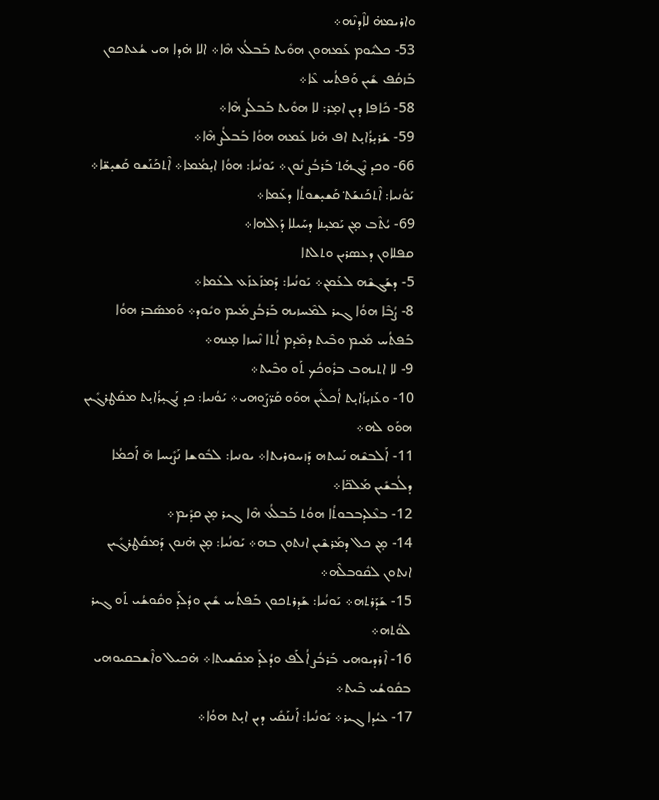ܘܐܪܝܡܗ̇ ܠܐܶܕܢܶܗ܀
53- ܟܠܝܽܘܡ ܥܰܡܗܘܢ ܗܘܺܝܬ ܒܰܒܠܳܥ ܗܶܐ܀ ܐܠܐ ܗ̇ܕܐ ܗܝ ܫܳܥܬܟܘܢ ܒܰܙܩܳܦ ܫܺܝܢ ܘܰܦܬܳܚ ܥܶܐ܀
58- ܟܺܐܦܐ ܕܝܢ ܐܡ̣ܪ: ܠܐ ܗܘܺܝܬ ܒܰܒܠܳܨ ܗܶܐ܀
59- ܫܰܪܝ̣ܪܳܐܝ̣ܬ ܐܦ ܗ̇ܢܐ ܥܰܡܗ ܗܘܳܐ ܒܰܒܠܳܨ ܗܶܐ܀
66- ܘܟܕ ܢܶܓܗܰܬ݀ ܒܰܪܒܳܨ ܢܽܘܢ܀ ܝܰܘܢܳܝܐ: ܗܘܳܐ ܐܝ̣ܡܳܡܐ܀ ܐܶܬܟܰܢܰܫܘ ܩܰܫܝ̣ܫ̈ܐ܀ ܝܰܘܳܢܝܐ: ܐܶܬܟܰܢܫܰܬ݀ ܩܰܫܝ̣ܫܘܬܳܐ ܕܥܰܡܐ܀
69- ܝܳܬܶܒ ܡ̣ܢ ܝܰܡܝ̣ܢܐ ܕܚܰܝܠܐ ܕܰܐܠܗܐ܀
ܩܦܠܐܘܢ ܕܥܣܪܝܢ ܘܬܠܬܐ
5- ܕܫܰܓܫܶܗ ܠܥܰܡܢ܀ ܝܰܘܢܳܝܐ: ܕܰܡܙܰܥܙܰܥ ܠܥܰܡܐ܀
8- ܨܳܒܶܐ ܗܘܳܐ ܓܝܪ ܠܡܶܚܙܝܗ ܒܰܪܒܳܨ ܡܺܝܡ ܘܝܽܘܕ܀ ܘܰܡܣܰܒܪ ܗܘܳܐ ܒܰܦܬܳܚ ܡܺܝܡ ܘܒܶܝܬ ܕܡܶܕܡ ܐܳܬܐ ܢܶܚܙܐ ܡ̣ܢܗ܀
9- ܠܐ ܐܬܝܗܒ ܒܪܽܘܟܳܟ ܬܰܘ ܘܒܶܝܬ܀
10- ܘܥܰܙܝ̣ܙܳܐܝ̣ܬ ܐܳܟܠܺܝܢ ܗܘܰܘ ܩܰܪ̈ܨܰܘܗܝ܀ ܝܰܘܳܢܝܐ: ܟܕ ܢܰܓܝ̣ܪܳܐܝ̣ܬ ܡܩܰܛܪܓܺܝܢ ܗܘܰܘ ܠܗ܀
11- ܐܰܠܒܫܶܗ ܢܰܚܬܗ ܕܰܙܚܘܪܝܬܐ܀ ܝܘܢܝܐ: ܠܒܽܘܫܐ ܢܰܨܺܝܚܐ ܗ̄ ܐܰܟܡܳܐ ܕܠܳܒܫܺܝܢ ܡܰܠܟ̈ܐ܀
12- ܒܥܶܠܕܒܒܘܬܳܐ ܗܘܳܬ ܒܰܒܠܳܥ ܗܶܐ ܓܝܪ ܡ̣ܢ ܩܕܺܝܡ܀
14- ܡ̣ܢ ܟܠ ܕܡܰܪܫܶܝܢ ܐܢܬܘܢ ܒܗ܀ ܝܰܘܢܳܝܐ: ܡ̣ܢ ܗ̇ܢܘܢ ܕܰܡܩܰܛܪܓܺܝܢ ܐܢܬܘܢ ܠܩܽܘܒܠܶܗ܀
15- ܫܰܕܰܪܬܗ܀ ܝܰܘܢܳܝܐ: ܫܰܕܪܬܟܘܢ ܒܰܦܬܳܚ ܫܺܝܢ ܘܕܳܠܰܕ ܘܩܽܘܫܳܝ ܬܰܘ ܓܝܪ ܠܘܳܬܗ܀
16- ܐܶܪܕܝܘܗܝ ܒܰܪܒܳܨ ܐܳܠܰܦ ܘܕܳܠܰܕ ܡܩܰܫܝܬܐ܀ ܗ̇ܟܝܠ ܘܐܶܫܒܩܝܘܗܝ ܒܩܽܘܫܳܝ ܒܶܝܬ܀
17- ܥܝܳܕܐ ܓܝܪ܀ ܝܰܘܢܳܝܐ: ܐܰܢܢܰܩܺܝ ܕܝܢ ܐܝ̣ܬ ܗܘܳܐ܀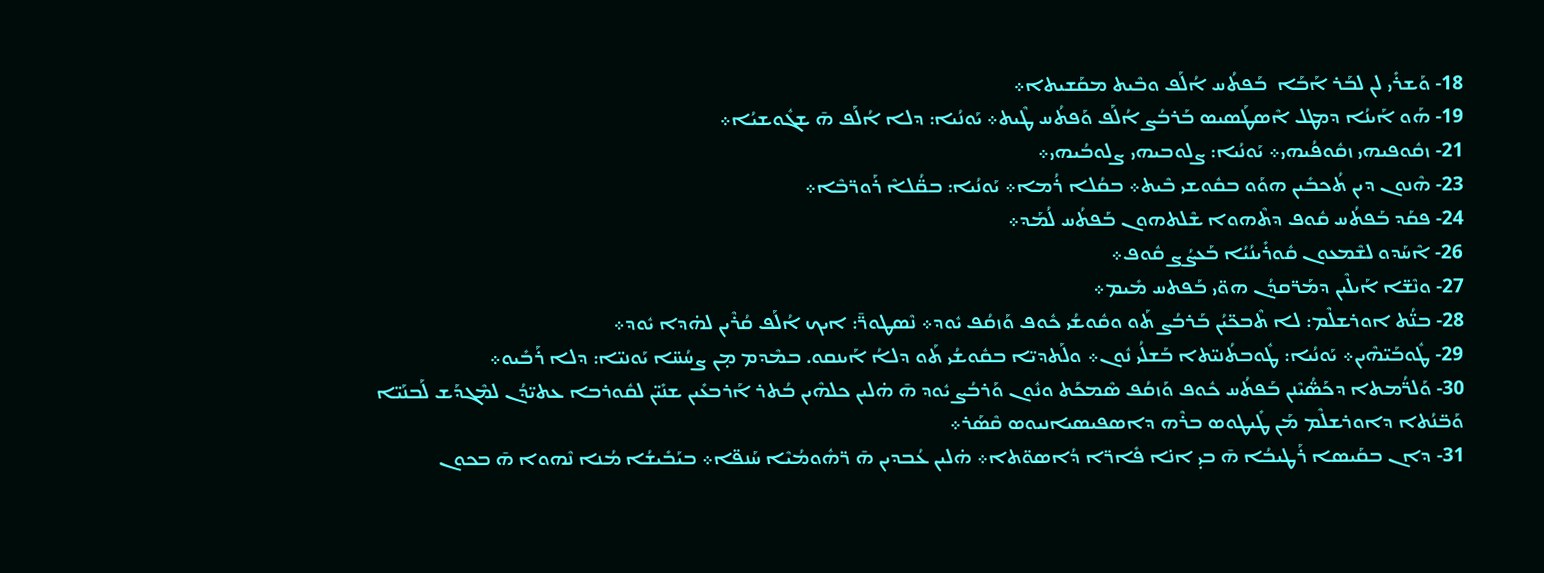18- ܘܰܫܪܺܝ ܠܢ ܠܒܰܪ ܐܰܒܰܐ  ܒܰܦܬܳܚ ܐܳܠܰܦ ܘܒܶܝܬ ܡܩܰܫܝܬܐ܀
19- ܗܰܘ ܐܰܝܢܳܐ ܕܡܛܠ ܐܶܣܛܰܣܝܣ ܒܰܪܒܳܨ ܐܳܠܰܦ ܘܰܦܬܳܚ ܛܶܝܬ܀ ܝܰܘܢܳܝܐ: ܕܠܐ ܐܳܠܰܦ ܗ̄ ܫܓܽܘܫܝܳܐ܀
21- ܙܩܽܘܦܝܗܝ ܙܩܽܘܦܳܝܗܝ܀ ܝܰܘܢܳܝܐ: ܨܠܘܒܝܗܝ ܨܠܘܒܳܝܗܝ܀
23- ܗܶܢܘܢ ܕܝܢ ܬܳܟܒܺܝܢ ܗܘܰܘ ܒܩܽܘܫܝ ܒܶܝܬ܀ ܒܩܳܠܐ ܪܳܡܐ܀ ܝܰܘܢܳܝܐ: ܒܩ̈ܳܠܐܶ ܪܰܘܪ̈ܒܶܐ܀
24- ܦܩܰܕ ܒܰܦܬܳܚ ܩܽܘܦ ܕܬܶܗܘܐ ܫܶܠܬܗܘܢ ܒܰܦܬܳܚ ܠܳܡܰܕ܀
26- ܐܶܚܰܕܘ ܠܫܶܡܥܘܢ ܩܽܘܪܺܝܢܳܝܳܐ ܒܰܥܨܳܨ ܩܽܘܦ܀
27- ܘܢܶܫ̈ܐ ܐܰܝܠܶܝܢ ܕܡܰܪ̈ܩܕܳܢ ܗܘ̈ܝ ܒܰܦܬܚ ܡܺܝܡ܀
28- ܒܢ̈ܳܬ ܐܘܪܫܠܶܡ: ܠܐ ܬܶܒܟ̈ܝܳܢ ܒܰܪܒܳܨ ܬܰܘ ܘܩܽܘܫܳܝ ܟܽܘܦ ܘܰܙܩܳܦ ܝܽܘܕ܀ ܢܶܣܛܘܪ̈̄: ܐܝܟ ܐܳܠܰܦ ܩܳܪܶܝܢ ܠܗ̇ܕܐ ܝܽܘܕ܀
29- ܛܽܘܒܰܝ̈ܗܶܝܢ܀ ܝܰܘܢܳܝܐ: ܛܽܘܒܬܳܢܝ̈ܬܐ ܒܰܫܠܳܝ ܢܽܘܢ܀ ܘܠܰܬܕܝ̈ܐ ܒܩܽܘܫܳܝ ܬܰܘ ܕܠܐܳ ܐܰܝܢܩܘ. ܒܡܶܕܡ ܡ̣ܢ ܨܚܳܚ̈ܐ ܝܰܘܢܝ̈ܐ: ܕܠܐ ܪܰܒܺܝܘ܀
30- ܘܰܠܪ̈ܳܡܬܐ ܕܟܰܣ̈ܳܝܶܢܢ ܒܰܦܬܳܚ ܟܽܘܦ ܘܰܙܩܳܦ ܣܶܡܟܰܬ ܘܢܽܘܢ ܘܰܪܒܳܨ ܝܽܘܕ ܗ̄ ܗ̇ܠܝܢ ܟܠܗܶܝܢ ܒܳܬܪ ܐܰܪܒܥܺܝܢ ܫܢܺܝ̈ܢ ܠܩܽܘܪܒܐ ܥܬܝ̈ܕܳܢ ܠܡܶܓܕܰܫ ܠܰܒܢܰܝ̈ܐ ܘܰܒ̈ܢܳܬܐ ܕܐܘܪܫܠܶܡ ܡܰܢ ܛܺܝܛܘܣ ܒܪܶܗ ܕܐܣܦܝܣܝܐܢܝܘܣ ܩܶܣܰܪ܀
31- ܕܐܢ ܒܩܰܝܣܐ ܪܰܛܝܒܳܐ ܗ̄ ܒܝ̣ ܐܢ̇ܐ ܦܺܐܪ̈ܐ ܕܳܐܣܘ̈ܬܐ܀ ܗ̇ܠܝܢ ܥܳܒܕܝܢ ܗ̄ ܪ̈ܗܽܘܡܳܝܶܐ ܚܰܢܦ̈ܐ܀ ܒܝܰܒܺܝܫܳܐ ܡܳܢܐ ܢܶܗܘܐ ܗ̄ ܒܟܘܢ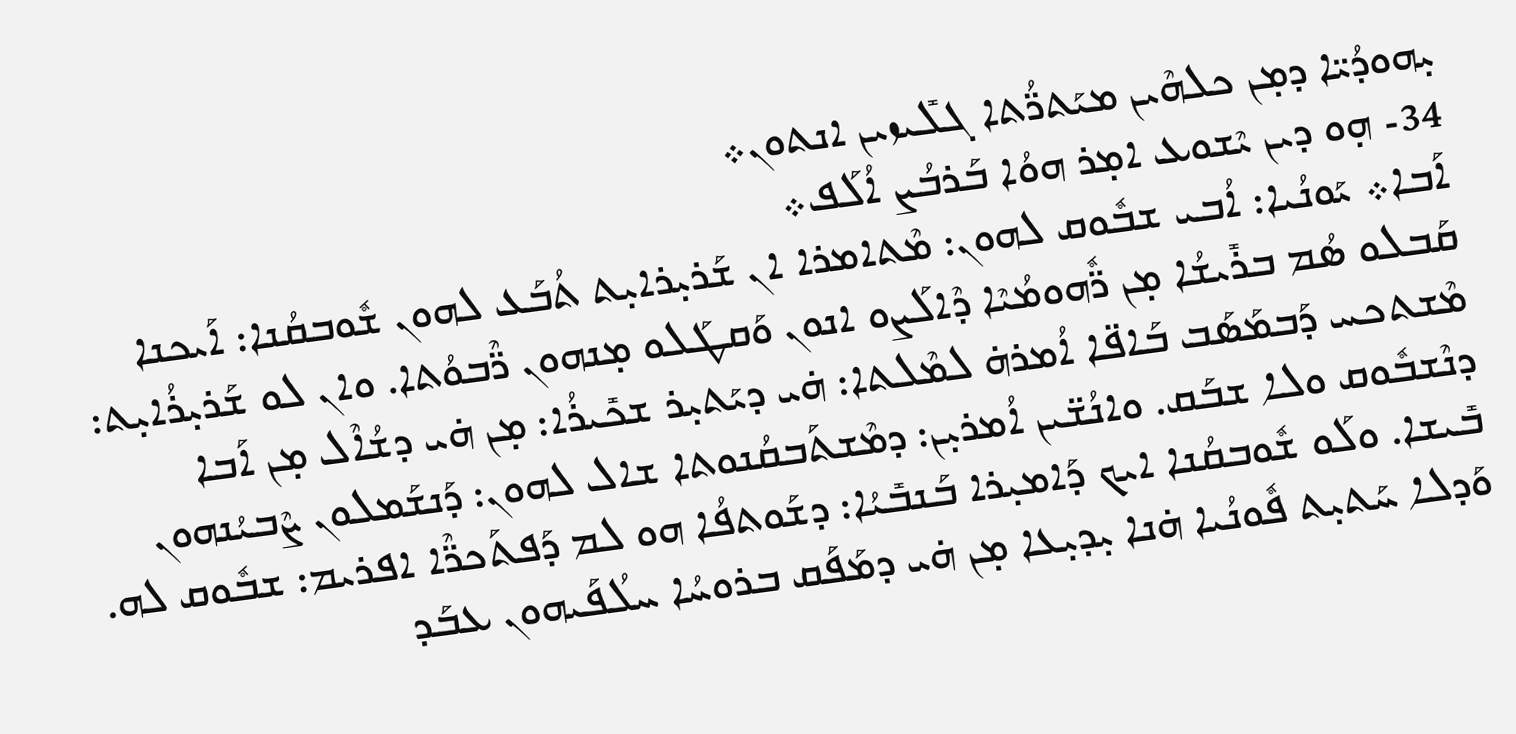ܝ̣ܗܘܕܳܝ̈ܐ ܕܡ̣ܢ ܟܠܗܶܝܢ ܡܝܰܬܪ̈ܳܬܐ ܓܠܺܝܙܝܢ ܐܢܬܘܢ܀
34- ܗ̣ܘ ܕܝܢ ܝܶܫܘܥ ܐܡ̣ܪ ܗܘܳܐ ܒܰܪܒܳܨ ܐܳܠܰܦ܀
ܐܰܒܐ܀ ܝܰܘܢܳܝܐ: ܐܳܒܝ ܫܒܽܘܩ ܠܗܘܢ: ܡܶܬܐܡܪܐ ܐܢ ܫܰܪܝ̣ܪܐܝ̣ܬ ܬܳܒܰܥ ܠܗܘܢ ܫܽܘܒܩܳܢܐ: ܐܰܝܟܢܐ ܩܰܒܠܘ ܣܳܡ ܒܪܺܝܫܳܐ ܡ̣ܢ ܪ̈ܽܗܘܡܳܝܶܐ ܕܶܐܠܰܨܘ ܐܢܘܢ ܘܰܩܛܰܠܘ ܡ̣ܢܗܘܢ ܪ̈ܶܒܘܳܬܐ. ܘܐܢ ܠܘ ܫܰܪܝ̣ܪܳܐܝ̣ܬ: ܡܶܫܬܟܚ ܕܰܒܡܰܣܰܒ ܒܰܐܦ̈ܐ ܐܳܡܪܗ̇ ܠܡܶܠܬܐ: ܗ̇ܝ ܕܝܰܬܝ̣ܪ ܫܟܺܝܪܳܐ: ܡ̣ܢ ܗ̇ܝ ܕܫܳܐܶܠ ܡ̣ܢ ܐܰܒܐ ܕܢܶܫܒܽܘܩ ܘܠܐ ܫܒܰܩ. ܘܐܢܳܫ̈ܝܢ ܐܳܡܪܝ̣ܢ: ܕܡܶܫܬܰܒܩܳܢܘܬܐ ܫܐܠ ܠܗܘܢ: ܕܰܢܫܰܡܠܘܢ ܨܶܒܝܳܢܗܘܢ ܒܺܝܫܐ. ܘܠܰܘ ܫܽܘܒܩܳܢܐ ܐܝܟ ܕܰܐܡܝ̣ܪܐ ܒܰܢܒܺܝܳܐ: ܕܫܰܘܬܦܳܐ ܗܘ ܠܡ ܕܰܦܬܰܟܪ̈ܶܐ ܐܦܪܝܡ: ܫܒܽܘܩ ܠܗ. ܘܰܕܠܐ ܚܰܬܝ̣ܬ ܦܽܘܢܳܝܐ ܗ̇ܢܐ ܝ̣ܕܝ̣ܥܐ ܡ̣ܢ ܗ̇ܝ ܕܡܰܦܰܩ ܒܪܘܚܳܐ ܚܠܳܦܰܝܗܘܢ ܥܒܰܕ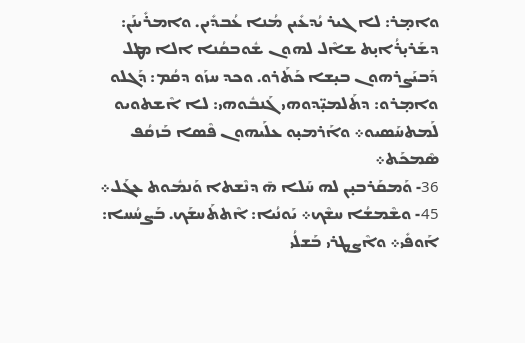ܘܐܡ̣ܪ: ܠܐ ܓܝܪ ܝܳܕܥܺܝܢ ܡܳܢܐ ܥܳܒܕܺܝܢ. ܘܐܡܪܺܝܢܰܢ: ܕܫܰܪܝ̣ܪܳܐܝ̣ܬ ܫܐܶܠ ܠܗܘܢ ܫܽܘܒܩܳܢܐ ܐܠܐ ܡܛܠ ܕܰܒܝܰܨܪܗܘܢ ܒܝ̣ܫܐ ܟܰܬܰܪܘ. ܘܟܕ ܚܙܰܘ ܕܩܳܡ: ܕܰܓܠܘ ܘܐܡ̣ܪܘ: ܕܬܰܠܡܝ̣̈ܕܘܗܝ ܓܰܢܒܽܘܗܝ: ܠܐ ܐܶܫܬܘܝܘ ܠܰܡܬܚܰܣܝܘ܀ ܘܐܰܪܡܝ̣ܘ ܥܠܰܝܗܘܢ ܦܶܣܐ ܒܰܙܩܳܦ ܣܶܡܟܰܬ܀
36- ܘܰܡܩܰܪܒܝ̣ܢ ܠܗ ܚܰܠܐ ܗ̄ ܕܢܶܫܬܐ ܘܰܢܡܽܘܬ ܥܓܰܠ܀
45- ܘܫܶܡܫܳܐ ܚܫܶܟ܀ ܝܰܘܢܳܝܐ: ܐܶܬܬܰܚܫܰܟ. ܒܰܨܚܳܚܐ: ܐܰܘܦܺܝ܀ ܘܐܶܨܛܪܝ ܒܰܫܠܳܝ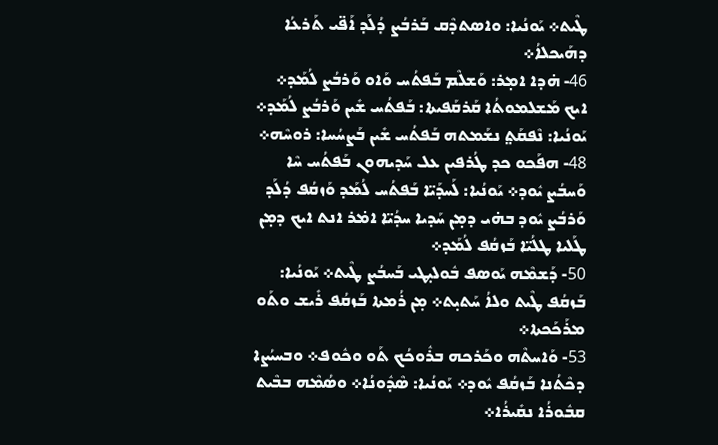ܛܶܝܬ܀ ܝܰܘܢܳܝܐ: ܘܐܣܬܕܶܩ ܒܰܪܒܳܨ ܕܳܠܰܕ ܐܰܦ̈ܝ ܬܰܪܥܳܐ ܕܗܰܝܟܠܐܳ܀
46- ܗ̇ܕܐ ܐܡ̣ܪ: ܘܰܫܠܶܡ ܒܰܦܬܳܚ ܘܰܐܘ ܘܰܪܒܳܨ ܠܳܡܰܕ܀ ܐܝܟ ܡܰܫܠܡܘܬܳܐ ܩܰܪܩܰܦܝܬܐ: ܒܰܦܬܳܚ ܫܺܝܢ ܘܰܪܒܳܨ ܠܳܡܰܕ܀ ܝܰܘܢܳܝܐ: ܢܶܦܩܰܬ݀ ܢܫܰܡܬܗ ܒܰܦܬܳܚ ܫܺܝܢ ܒܰܨܚܳܚܐ: ܪܘܚܶܗ܀
48- ܗܦܰܟܘ ܟܕ ܛܳܪܦܝܢ ܥܠ ܚܰܕܝܗܘܢ ܒܰܦܬܳܚ ܚܶܐ ܘܰܚܒܳܨ ܝܽܘܕ܀ ܝܰܘܢܳܝܐ: ܠܰܚܕܰܝ̈ܐ ܒܰܦܬܳܚ ܠܳܡܰܕ ܘܰܙܩܳܦ ܕܳܠܰܕ ܘܰܪܒܳܨ ܝܽܘܕ ܒܗ̇ܝ ܕܡ̣ܢ ܚܰܕܝܐ ܚܕܳܝ̈ܐ ܐܡ̇ܪ ܐܢܬ ܐܝܟ ܕܡ̣ܢ ܛܰܠܝܐ ܛܠܳܝ̈ܐ ܒܰܙܩܳܦ ܠܳܡܰܕ܀
50- ܕܰܫܡܶܗ ܝܰܘܣܦ ܒܽܘܠܝ̣ܛܝ ܒܰܚܒܳܨ ܛܶܝܬ܀ ܝܰܘܢܳܝܐ: ܒܰܙܩܳܦ ܛܶܝܬ ܘܠܐܳ ܚܰܬܝ̣ܬ܀ ܡ̣ܢ ܪܳܡܬܐ ܒܰܙܩܳܦ ܪܺܝܫ ܘܬܰܘ ܡܪܰܟܰܟܬܐ܀
53- ܘܰܐܚܬܶܗ ܘܟܰܪܟܗ ܒܪܽܘܟܳܟ ܬܰܘ ܘܟܽܘܦ܀ ܘܒܚܝܳܨܐ ܕܟܶܬܳܢܐ ܒܰܙܩܳܦ ܝܽܘܕ܀ ܝܰܘܢܳܝܐ: ܣܶܕܽܘܢܳܐ܀ ܘܣܳܡܶܗ ܒܒܶܝܬ ܩܒܽܘܪܳܐ ܢܩܺܝܪܳܐ܀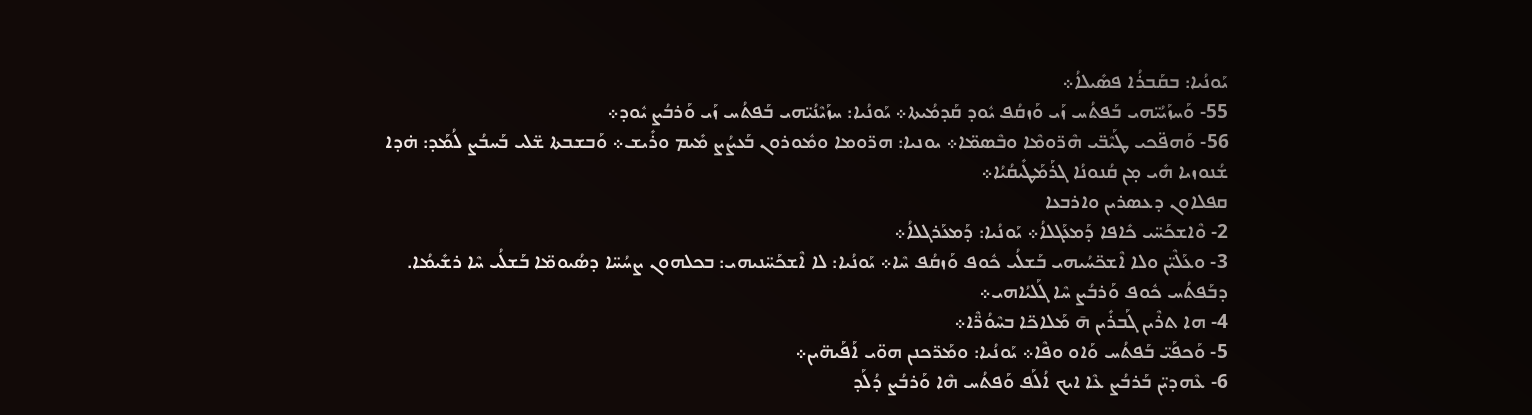ܝܰܘܢܳܝܐ: ܒܩܰܒܪܳܐ ܦܣܺܝܠܐܳ܀
55- ܘܰܚܙܰܝܳܝ̈ܗܝ ܒܰܦܬܳܚ ܙܰܝ ܘܰܙܩܳܦ ܝܽܘܕ ܩܰܕܡܳܝܬܐ܀ ܝܰܘܢܳܝܐ: ܚܙܰܝܶܢܳܝ̈ܗܝ ܒܰܦܬܳܚ ܙܰܝ ܘܰܪܒܳܨ ܝܽܘܕ܀
56- ܘܰܗܦ̈ܟܝ ܛܰܝܶܒ̈ܝ ܗܶܪ̈ܘܡܶܐ ܘܒܶܣܡ̈ܐ܀ ܝܘܢܝܐ: ܗܪ̈ܘܡܐ ܘܡܽܘܪܘܢ ܒܰܥܨܳܨ ܡܺܝܡ ܘܪܺܝܫ܀ ܘܰܒܫܒܬܐ ܫ̈ܠܝ ܒܰܚܒܳܨ ܠܳܡܰܕ: ܗ̇ܕܐ ܫܳܢܘܙܝܐ ܗܺܝ ܡ̣ܢ ܩܳܢܘܢܳܐ ܓܪܰܡܰܛܺܝܩܳܝܳܐ܀
ܩܦܠܐܘܢ ܕܥܣܪܝܢ ܘܐܪܒܥܐ
2- ܘܶܐܫܟܰܚ̈ܝ ܟܺܐܦܐ ܕܰܡܥܰܓܠܐܳ܀ ܝܰܘܢܳܝܐ: ܕܰܡܥܰܪܓܠܐܳ܀
3- ܘܥܰܠܶܝ̈ܢ ܘܠܐ ܐܶܫܟ̈ܚܳܝܗܝ ܒܰܫܠܳܝ ܟܽܘܦ ܘܰܙܩܳܦ ܚܶܐ܀ ܝܰܘܢܳܝܐ: ܠܐ ܐܶܫܟܰܚ̈ܢܝܗܝ: ܒܟܠܗܘܢ ܨܚܳܚ̈ܐ ܕܣܳܝܘܡ̈ܐ ܒܰܫܠܳܝ ܚܶܐ ܪܫܺܝܡܳܐ. ܕܒܰܦܬܳܚ ܟܽܘܦ ܘܰܪܒܳܨ ܚܶܐ ܓܰܠܝܳܐܗܝ܀
4- ܗܐ ܬܪܶܝܢ ܓܰܒܪܺܝܢ ܗ̄ ܡܰܠܐܟ̈ܐ ܒܚܶܘܳܪ̈ܶܐ܀
5- ܘܰܟܦܰܝ̈ ܒܰܦܬܳܚ ܘܰܐܘ ܘܦܶܐ܀ ܝܰܘܢܳܝܐ: ܘܡܰܪ̈ܟܢܢ ܗܘ̈ܝ ܐܰܦܰܝܗ̈ܝܢ܀
6- ܥܶܗܕܝ̈ܢ ܒܰܪܒܳܨ ܥܶܐ ܐܝܟ ܐܳܠܰܦ ܘܰܦܬܳܚ ܗܶܐ ܘܰܪܒܳܨ ܕܳܠܰܕ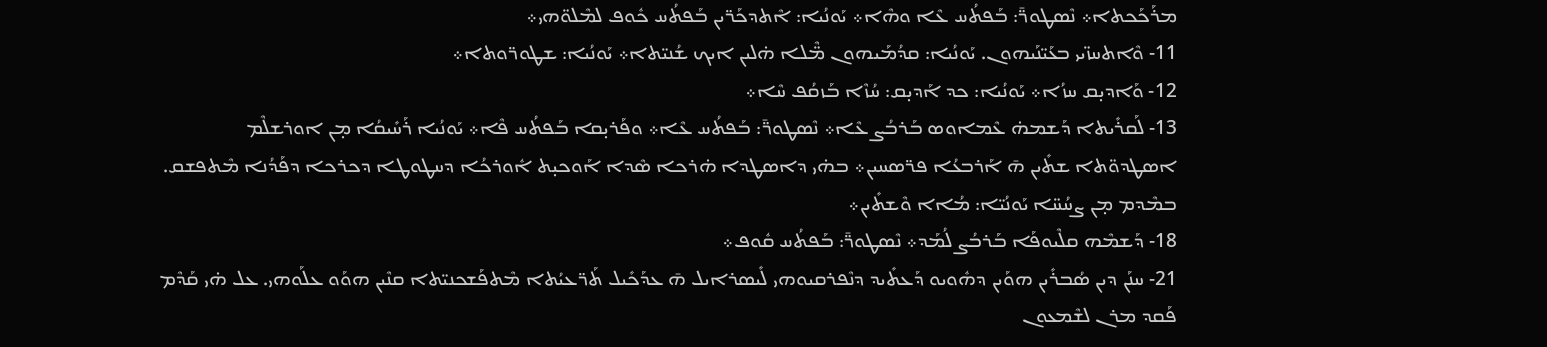ܡܪܰܟܰܟܬܐ܀ ܢܶܣܛܘܪ̈̄: ܒܰܦܬܳܚ ܥܶܐ ܘܗܶܐ܀ ܝܰܘܢܳܝܐ: ܐܶܬܕܟܰܪ̈ܝܢ ܒܰܦܬܳܚ ܟܽܘܦ ܠܡܶܠܘ̈ܗܝ܀
11- ܘܶܐܬܚܙ̈ܝܝ ܒܥܰܝ̈ܢܰܝܗܘܢ. ܝܰܘܢܳܝܐ: ܩܕܳܡܰܝܗܘܢ ܡ̈ܶܠܐ ܗ̇ܠܝܢ ܐܝܟ ܫܳܢܝ̈ܬܐ܀ ܝܰܘܢܳܝܐ: ܫܛܘܪ̈ܘܬܐ܀
12- ܘܰܐܕܝ̣ܩ ܚܙܳܐ܀ ܝܰܘܢܳܝܐ: ܟܕ ܐܰܕܝ̣ܩ: ܚܳܙܶܐ ܒܰܙܩܳܦ ܚܶܐ܀
13- ܠܰܩܪܺܝܬܐ ܕܰܫܡܗ̇ ܥܶܡܐܘܣ ܒܰܪܒܳܨ ܥܶܐ܀ ܢܶܣܛܘܪ̈̄: ܒܰܦܬܳܚ ܥܶܐ܀ ܘܦܰܪܝ̣ܩܐ ܒܰܦܬܳܚ ܦܶܐ܀ ܝܰܘܢܳܝܐ ܪܰܚܺܝܩܳܐ ܡ̣ܢ ܐܘܪܫܠܶܡ ܐܣܛܕܘ̈ܬܐ ܫܬܺܝܢ ܗ̄ ܐܰܪܒܥܳܐ ܦܪ̈ܣܚܝܢ܀ ܒܗ̇ܝ ܕܐܣܛܕܐ ܗ̇ܪܟܐ ܣܶܕܐ ܐܰܘܟܝ̣ܬ ܐܽܘܪܟܳܐ ܕܚܛܘܛܐ ܕܟܪܟܐ ܕܦܰܕܳܢܐ ܡܶܬܦܫܩ. ܒܡܶܕܡ ܡ̣ܢ ܨܚܳܚ̈ܐ ܝܰܘܢܳܝ̈ܐ: ܡܳܐܐ ܘܶܫܬܺܝܢ܀
18- ܕܰܫܡܶܗ ܩܠܶܝܘܦܰܐ ܒܰܪܒܳܨ ܠܳܡܰܕ܀ ܢܶܣܛܘܪ̈̄: ܒܰܦܬܳܚ ܩܽܘܦ܀
21- ܚܢܰܢ ܕܝܢ ܣܳܒܪܺܝܢ ܗܘܰܝܢ ܕܗܽܘܝܘ ܕܰܥܬܺܝܕ ܕܢܶܦܪܩܝܘܗܝ ܠܺܝܣܪܐܝܠ ܗ̄ ܥܕܰܟܺܝܠ ܬܰܪ̈ܥܝܳܬܐ ܡܶܬܦܰܫܟܢܝ̈ܬܐ ܩܢܶܝܢ ܗܘܰܘ ܥܠܰܘܗܝ. ܥܠ ܗ̇ܝ ܩܰܕܶܡ ܦܰܩܕ ܡܪܢ ܠܫܶܡܥܘܢ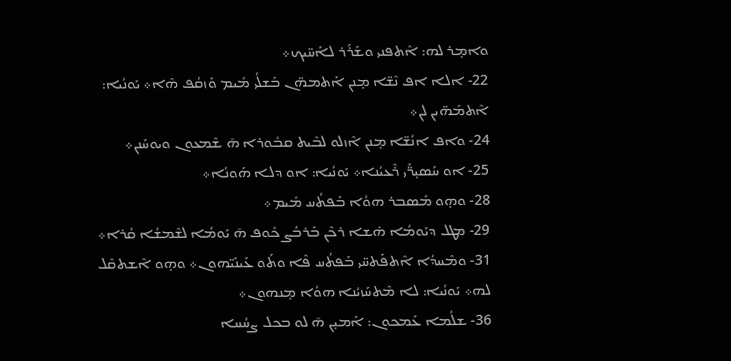ܘܐܡ̣ܪ ܠܗ: ܐܶܬܦܢܝ ܘܫܰܪܰܪ ܠܐܰܚ̈ܝܟ܀
22- ܐܠܐ ܐܦ ܢܶܫ̈ܐ ܡ̣ܢܢ ܐܰܬܡܗ̈ܢ ܒܰܫܠܳܝ ܡܺܝܡ ܘܰܙܩܳܦ ܗܶܐ܀ ܝܰܘܢܳܝܐ: ܐܶܬܡܰܗ̈ܝܢ ܠܢ܀
24- ܘܐܦ ܐܢܳܫ̈ܐ ܡ̣ܢܢ ܐܶܙܠܘ ܠܒܶܝܬ ܩܒܽܘܪܐ ܗ̄ ܫܶܡܥܘܢ ܘܝܘܚܰܢܢ܀
25- ܐܘ ܚܰܣܝ̣ܪ̈ܰܝ ܪܶܥܝܳܢܐ܀ ܝܰܘܢܳܝܐ: ܐܘ ܕܠܐ ܗܰܘܢܳܐ܀
28- ܘܗ̣ܘ ܡܰܣܒܪ ܗܘܳܐ ܒܰܦܬܳܚ ܡܺܝܡ܀
29- ܡܛܠ ܕܝܰܘܡܳܐ ܗ̇ܫܐ ܪܟܶܢ ܒܰܪܒܳܨ ܟܽܘܦ ܗ̄ ܝܰܘܡܳܐ ܠܫܶܡܫܳܐ ܩܳܪܐ܀
31- ܘܡܶܚܕܳܐ ܐܶܬܦܰܬܚ̈ܝ ܒܰܦܬܳܚ ܦܶܐ ܘܬܰܘ ܥܰܝܢܰܝ̈ܗܘܢ܀ ܘܗ̣ܘ ܐܶܫܬܩܶܠ ܠܗ܀ ܝܰܘܢܳܝܐ: ܠܐ ܡܶܬܚܰܙܝܳܢܐ ܗܘܳܐ ܡ̣ܢܗܘܢ܀
36- ܫܠܳܡܐ ܥܰܡܟܘܢ: ܐܰܡܝ̣ܢ ܗ̄ ܠܘ ܒܟܠ ܨܚܳܚܐ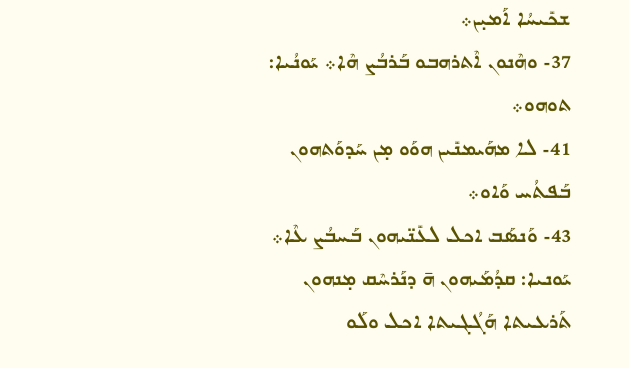ܫܟܺܝܚܳܐ ܐܰܡܝ̣ܢ܀
37- ܘܗܶܢܘܢ ܐܶܬܪܗܒܘ ܒܰܪܒܳܨ ܗܶܐ܀ ܝܰܘܢܳܝܐ: ܬܘܗܘ܀
41- ܠܐ ܡܗܰܝܡܢܺܝܢ ܗܘܰܘ ܡ̣ܢ ܚܰܕܘܰܬܗܘܢ ܒܰܦܬܳܚ ܘܰܐܘ܀
43- ܘܰܢܣܰܒ ܐܟܠ ܠܥܺܢ̈ܝܗܘܢ ܒܰܚܒܳܨ ܥܶܐ܀ ܝܰܘܢܝܐ: ܩܕܳܡܰܝܗܘܢ ܗ̄ ܕܢܰܪܚܶܩ ܡ̣ܢܗܘܢ ܬܰܪܥܝܬܐ ܗܰܓܳܓܝܬܐ ܐܟܠ ܘܠܰܘ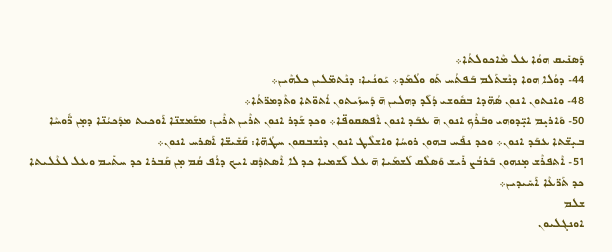ܕܰܣܢܺܝܩ ܗܘܳܐ ܥܠ ܡܶܐܟܘܠܬܳܐ܀
44- ܕܘܳܠܐ ܗܘܐ ܕܢܶܫܬܰܠܡ ܒܰܦܬܳܚ ܬܰܘ ܘܠܳܡܰܕ܀ ܝܰܘܢܳܝܐ: ܕܢܶܬܡ̈ܠܝܢ ܟܠܗܶܝܢ܀
48- ܘܐܢܬܘܢ ܐܢܘܢ ܣܳܗ̈ܕܐ ܒܩܽܘܫܝ ܕܳܠܰܕ ܕܗܠܝܢ ܗ̄ ܕܰܚܙܰܝܬܘܢ ܐܳܬܘ̈ܬܐ ܘܬܶܕܡܪ̈ܬܳܐ܀
50- ܘܰܐܪܝ̣ܡ ܐܝ̣̈ܕܘܗܝ ܘܒܰܪܶܟ ܐܢܘܢ ܗ̄ ܥܒܰܕ ܐܢܘܢ ܐܶܦܣܩܘܦ̈ܐ܀ ܘܟܕ ܫܰܕܪ ܐܢܘܢ ܬܪܶܝܢ ܬܪܶܝܢ: ܡܫܰܡܫܢ̈ܐ ܐܰܘܟܝܬ ܡܕܰܟܝܳܢ̈ܐ ܕܡ̣ܢ ܪ̈ܽܘܚܶܐ ܒܝ̣ܫ̈ܬܐ ܥܒܰܕ ܐܢܘܢ܀ ܘܟܕ ܢܦܰܚ ܒܗܘܢ ܪܘܚܳܐ ܘܐܫܠܶܛ ܐܢܘܢ ܕܢܶܫܒܩܘܢ ܚܛܳܗ̈ܐ: ܩܰܫܺܝܫ̈ܐ ܐܰܣܪܚ ܐܢܘܢ܀
51- ܐܶܬܦܪܶܫ ܡ̣ܢܗܘܢ ܒܰܪܒܳܨ ܪܺܝܫ ܘܰܣܠܶܩ ܠܰܫܡܰܝܐ ܗ̄ ܥܠ ܠܰܫܡܝܐ ܟܕ ܠܐ ܐܶܣܬܕܶܩ ܐܝܟ ܕܐܳܦ ܩܳܡ ܡ̣ܢ ܩܰܒܪܐ ܟܕ ܚܬܺܝܡ ܘܥܠ ܠܥܶܠܝܬܐ ܟܕ ܬܰܪ̈ܥܶܐ ܐܰܚܺܝܕܝܢ܀
ܫܠܡ
ܐܘܢܓܠܝܘܢ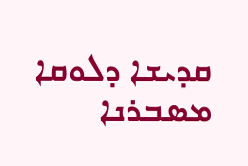ܩܕܝܫܐ ܕܠܘܩܐ ܡܣܒܪܢܐ